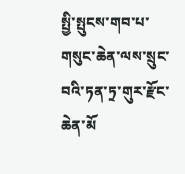སྤྱི་སྤུངས་གབ་པ་གསུང་ཆེན་ལས་སྲུང་བའི་ཏན་ཏྲ་གུར་རྫོང་ཆེན་མོ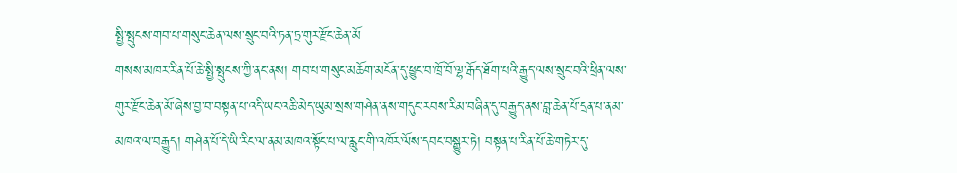སྤྱི་སྤུངས་གབ་པ་གསུང་ཆེན་ལས་སྲུང་བའི་ཏན་ཏྲ་གུར་རྫོང་ཆེན་མོ
གསས་མཁར་རིན་པོ་ཆེ་སྤྱི་སྤུངས་ཀྱི་ནང་ནས། གབ་པ་གསུང་མཆོག་མངོན་དུ་ཕྱུང་བ་ཁྲོ་བོ་ལྷ་རྒོད་ཐོག་པའི་རྒྱུད་ལས་སྲུང་བའི་ཕྲིན་ལས་གུར་རྫོང་ཆེན་མོ་ཞེས་བྱ་བ་བསྟན་པ་འདི་ཡང་འཆི་མེད་ཡུམ་སྲས་གཤེན་ནས་གདུང་རབས་རིམ་བཞིན་དུ་བརྒྱུད་ནས་བླ་ཆེན་པོ་དྲན་པ་ནམ་མཁའ་ལ་བརྒྱུད། གཤེན་པོ་དེ་ཡི་རིང་ལ་ནམ་མཁའ་སྟོང་པ་ལ་རླུང་གི་འཁོར་ལོས་དབང་བསྒྱུར་ཏེ། བསྟན་པ་རིན་པོ་ཆེ་གཏེར་དུ་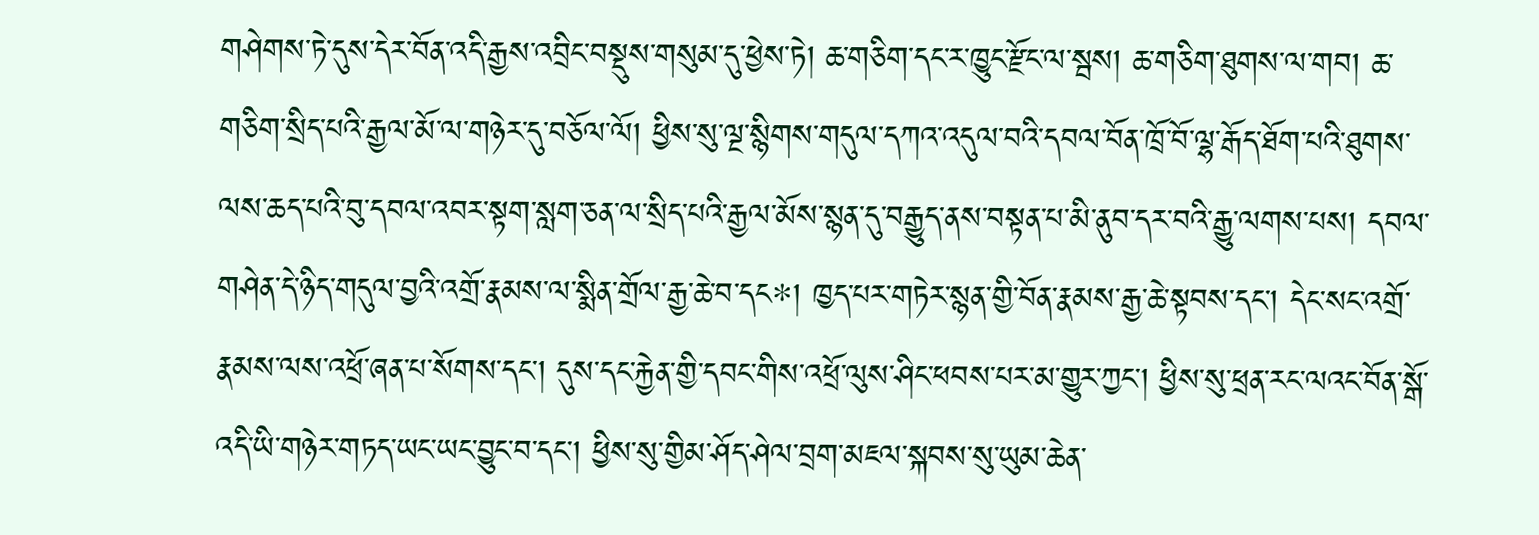གཤེགས་ཏེ་དུས་དེར་བོན་འདི་རྒྱས་འབྲིང་བསྡུས་གསུམ་དུ་ཕྱེས་ཏེ། ཆ་གཅིག་དང་ར་ཁྱུང་རྫོང་ལ་སྦས། ཆ་གཅིག་ཐུགས་ལ་གབ། ཆ་གཅིག་སྲིད་པའི་རྒྱལ་མོ་ལ་གཉེར་དུ་བཅོལ་ལོ། ཕྱིས་སུ་ལྔ་སྙིགས་གདུལ་དཀའ་འདུལ་བའི་དབལ་བོན་ཁྲོ་བོ་ལྷ་རྒོད་ཐོག་པའི་ཐུགས་ལས་ཆད་པའི་བུ་དབལ་འབར་སྟག་སླག་ཅན་ལ་སྲིད་པའི་རྒྱལ་མོས་སྙན་དུ་བརྒྱུད་ནས་བསྟན་པ་མི་ནུབ་དར་བའི་རྒྱུ་ལགས་པས། དབལ་གཤེན་དེ་ཉིད་གདུལ་བྱའི་འགྲོ་རྣམས་ལ་སྨིན་གྲོལ་རྒྱ་ཆེ་བ་དང*། ཁྱད་པར་གཏེར་སྙན་གྱི་བོན་རྣམས་རྒྱ་ཆེ་སྟབས་དང་། དེང་སང་འགྲོ་རྣམས་ལས་འཕྲོ་ཞན་པ་སོགས་དང་། དུས་དང་རྐྱེན་གྱི་དབང་གིས་འཕྲོ་ལུས་ཤིང་ཕབས་པར་མ་གྱུར་ཀྱང་། ཕྱིས་སུ་ཕྲན་རང་ལའང་བོན་སྒོ་འདི་ཡི་གཉེར་གཏད་ཡང་ཡང་བྱུང་བ་དང་། ཕྱིས་སུ་གྱིམ་ཤོད་ཤེལ་བྲག་མཇལ་སྐབས་སུ་ཡུམ་ཆེན་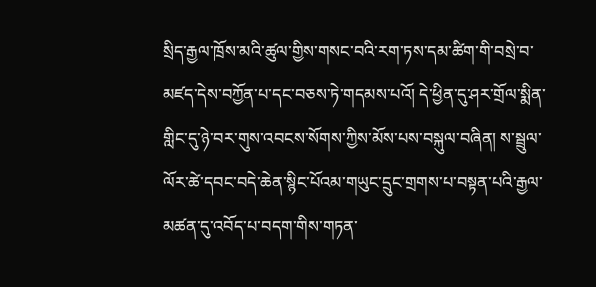སྲིད་རྒྱལ་ཁྲོས་མའི་ཚུལ་གྱིས་གསང་བའི་རག་ཏས་དམ་ཚིག་གི་བསྲེ་བ་མཛད་དེས་བཀྱོན་པ་དང་བཅས་ཏེ་གདམས་པའོ། དེ་ཕྱིན་དུ་ཤར་གྲོལ་སྨིན་གླིང་དུ་ཉེ་བར་གུས་འབངས་སོགས་ཀྱིས་མོས་པས་བསྐུལ་བཞིན། ས་སྦྲུལ་ལོར་ཚེ་དབང་བདེ་ཆེན་སྙིང་པོའམ་གཡུང་དྲུང་གྲགས་པ་བསྟན་པའི་རྒྱལ་མཚན་དུ་འབོད་པ་བདག་གིས་གཏན་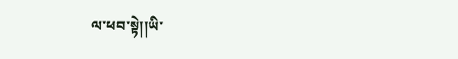ལ་ཕབ་སྟེ།།ཡི་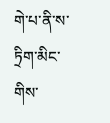གེ་པ་ནི་ས་ཏྲིག་མིང་གིས་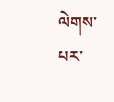ལེགས་པར་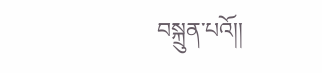བསྐྲུན་པའོ།།